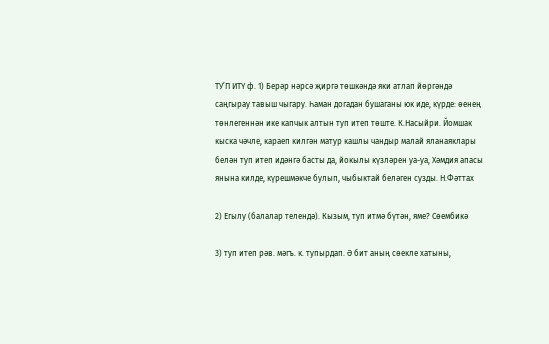ТУ’П ИТҮ ф. 1) Берәр нәрсә җиргә төшкәндә яки атлап йөргәндә саңгырау тавыш чыгару. Һаман догадан бушаганы юк иде, күрде: өенең төнлегеннән ике капчык алтын туп итеп төште. К.Насыйри. Йомшак кыска чәчле, караеп килгән матур кашлы чандыр малай яланаяклары белән туп итеп идәнгә басты да, йокылы күзләрен уа-уа, Хәмдия апасы янына килде, күрешмәкче булып, чыбыктай беләген сузды. Н.Фәттах

2) Егылу (балалар телендә). Кызым, туп итмә бүтән, яме? Сөембикә

3) туп итеп рәв. мәгъ. к. тупырдап. Ә бит аның сөекле хатыны,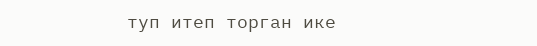туп итеп торган ике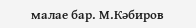малае бар. М.Кәбиров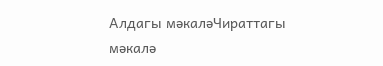Алдагы мәкаләЧираттагы мәкалә